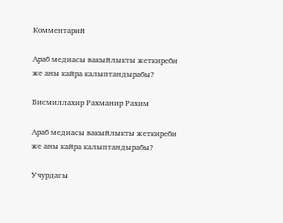Комментарий

Араб медиасы вакыйлыкты жеткиреби же аны кайра калыптандырабы?

Бисмиллахир Рахманир Рахим

Араб медиасы вакыйлыкты жеткиреби же аны кайра калыптандырабы?

Учурдагы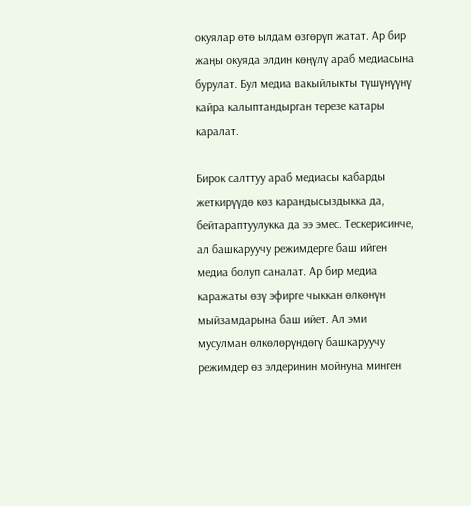окуялар өтө ылдам өзгөрүп жатат. Ар бир жаңы окуяда элдин көңүлү араб медиасына бурулат. Бул медиа вакыйлыкты түшүнүүнү кайра калыптандырган терезе катары каралат.

Бирок салттуу араб медиасы кабарды жеткирүүдө көз карандысыздыкка да, бейтараптуулукка да ээ эмес. Тескерисинче, ал башкаруучу режимдерге баш ийген медиа болуп саналат. Ар бир медиа каражаты өзү эфирге чыккан өлкөнүн мыйзамдарына баш ийет. Ал эми мусулман өлкөлөрүндөгү башкаруучу режимдер өз элдеринин мойнуна минген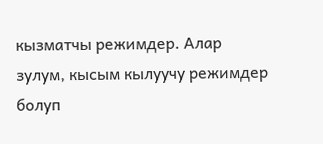кызматчы режимдер. Алар зулум, кысым кылуучу режимдер болуп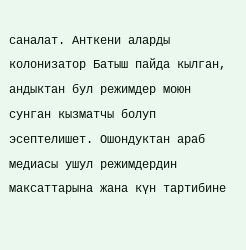саналат. Анткени аларды колонизатор Батыш пайда кылган, андыктан бул режимдер моюн сунган кызматчы болуп эсептелишет. Ошондуктан араб медиасы ушул режимдердин максаттарына жана күн тартибине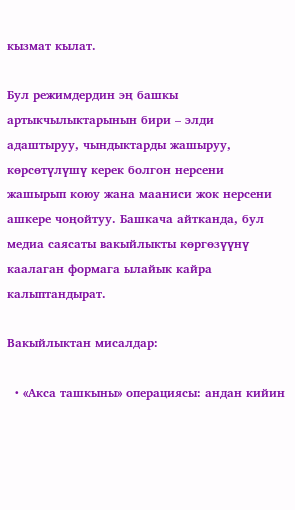кызмат кылат.

Бул режимдердин эң башкы артыкчылыктарынын бири – элди адаштыруу, чындыктарды жашыруу, көрсөтүлүшү керек болгон нерсени жашырып коюу жана мааниси жок нерсени ашкере чоңойтуу. Башкача айтканда, бул медиа саясаты вакыйлыкты көргөзүүнү каалаган формага ылайык кайра калыптандырат.

Вакыйлыктан мисалдар:

  • «Акса ташкыны» операциясы: андан кийин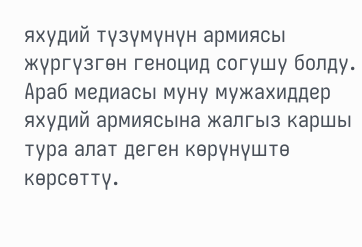яхудий түзүмүнүн армиясы жүргүзгөн геноцид согушу болду. Араб медиасы муну мужахиддер яхудий армиясына жалгыз каршы тура алат деген көрүнүштө көрсөттү.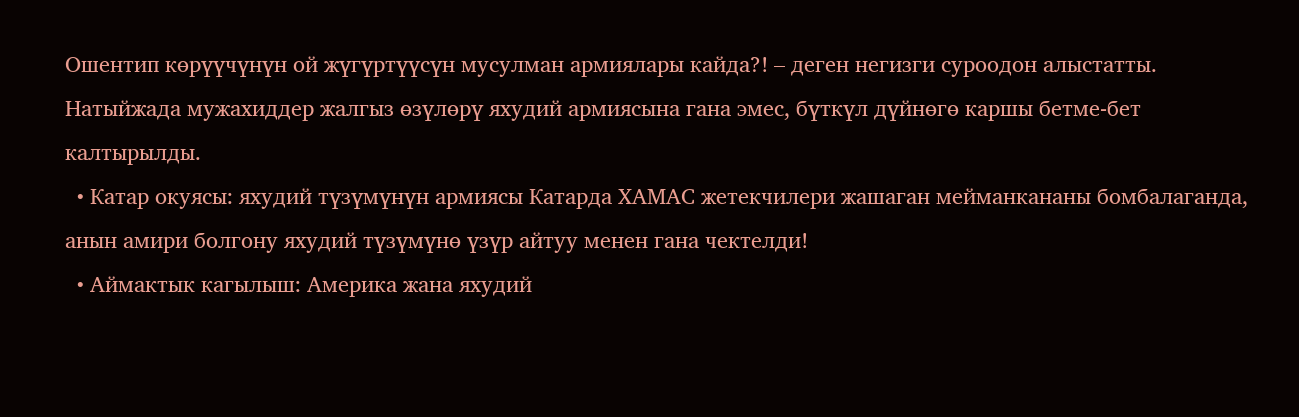Ошентип көрүүчүнүн ой жүгүртүүсүн мусулман армиялары кайда?! – деген негизги суроодон алыстатты. Натыйжада мужахиддер жалгыз өзүлөрү яхудий армиясына гана эмес, бүткүл дүйнөгө каршы бетме-бет калтырылды.
  • Катар окуясы: яхудий түзүмүнүн армиясы Катарда ХАМАС жетекчилери жашаган мейманкананы бомбалаганда, анын амири болгону яхудий түзүмүнө үзүр айтуу менен гана чектелди!
  • Аймактык кагылыш: Америка жана яхудий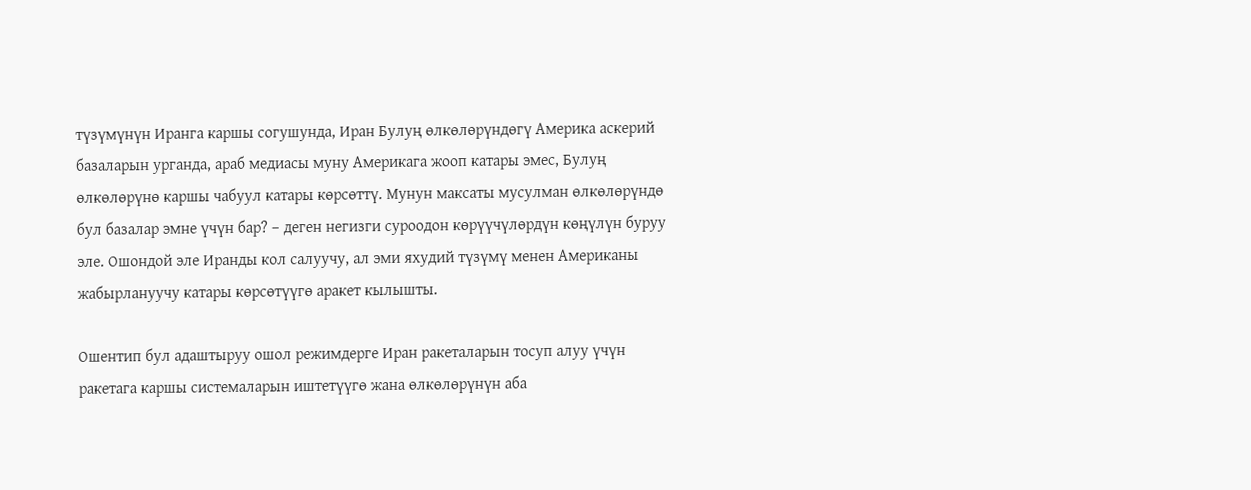түзүмүнүн Иранга каршы согушунда, Иран Булуң өлкөлөрүндөгү Америка аскерий базаларын урганда, араб медиасы муну Америкага жооп катары эмес, Булуң өлкөлөрүнө каршы чабуул катары көрсөттү. Мунун максаты мусулман өлкөлөрүндө бул базалар эмне үчүн бар? – деген негизги суроодон көрүүчүлөрдүн көңүлүн буруу эле. Ошондой эле Иранды кол салуучу, ал эми яхудий түзүмү менен Американы жабырлануучу катары көрсөтүүгө аракет кылышты.

Ошентип бул адаштыруу ошол режимдерге Иран ракеталарын тосуп алуу үчүн ракетага каршы системаларын иштетүүгө жана өлкөлөрүнүн аба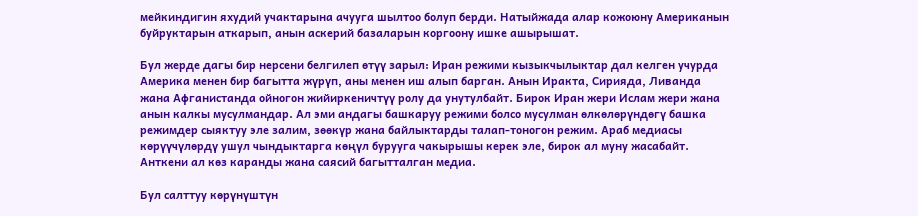мейкиндигин яхудий учактарына ачууга шылтоо болуп берди. Натыйжада алар кожоюну Американын буйруктарын аткарып, анын аскерий базаларын коргоону ишке ашырышат.

Бул жерде дагы бир нерсени белгилеп өтүү зарыл: Иран режими кызыкчылыктар дал келген учурда Америка менен бир багытта жүрүп, аны менен иш алып барган. Анын Иракта, Сирияда, Ливанда жана Афганистанда ойногон жийиркеничтүү ролу да унутулбайт. Бирок Иран жери Ислам жери жана анын калкы мусулмандар. Ал эми андагы башкаруу режими болсо мусулман өлкөлөрүндөгү башка режимдер сыяктуу эле залим, зөөкүр жана байлыктарды талап-тоногон режим. Араб медиасы көрүүчүлөрдү ушул чындыктарга көңүл бурууга чакырышы керек эле, бирок ал муну жасабайт. Анткени ал көз каранды жана саясий багытталган медиа.

Бул салттуу көрүнүштүн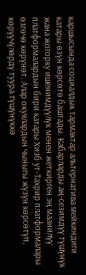каршысында социалдык тармактар альтернатива мейкиндиги катары өзүн көрсөтө баштады. Кабарларды аң-сезимдүү түшүнүк жана жогорку ишенимдүүлүк менен жеткирген эң маанилүү платформалардын бири катары Хизб ут-Тахрир платформалары өзгөчө көрүнөт. Алар окуялардын чыныгы жүзүн көрсөтүп, көрүүчүлөрдү туура түшүнүккө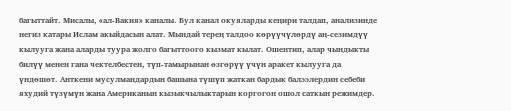багыттайт. Мисалы, «ал-Вакия» каналы. Бул канал окуяларды кеңири талдап, анализинде негиз катары Ислам акыйдасын алат. Мындай терең талдоо көрүүчүлөрдү аң-сезимдүү кылууга жана аларды туура жолго багыттоого кызмат кылат. Ошентип, алар чындыкты билүү менен гана чектелбестен, түп-тамырынан өзгөрүү үчүн аракет кылууга да үндөшөт. Анткени мусулмандардын башына түшүп жаткан бардык балээлердин себеби яхудий түзүмүн жана Американын кызыкчылыктарын коргогон ошол саткын режимдер.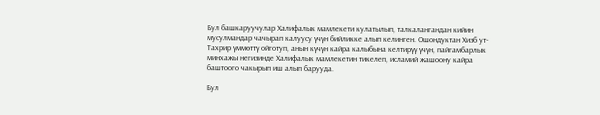Бул башкаруучулар Халифалык мамлекети кулатылып, талкалангандан кийин мусулмандар чачырап калуусу үчүн бийликке алып келинген. Ошондуктан Хизб ут-Тахрир үммөттү ойготуп, анын күчүн кайра калыбына келтирүү үчүн, пайгамбарлык минхажы негизинде Халифалык мамлекетин тикелеп, исламий жашоону кайра баштоого чакырып иш алып барууда.

Бул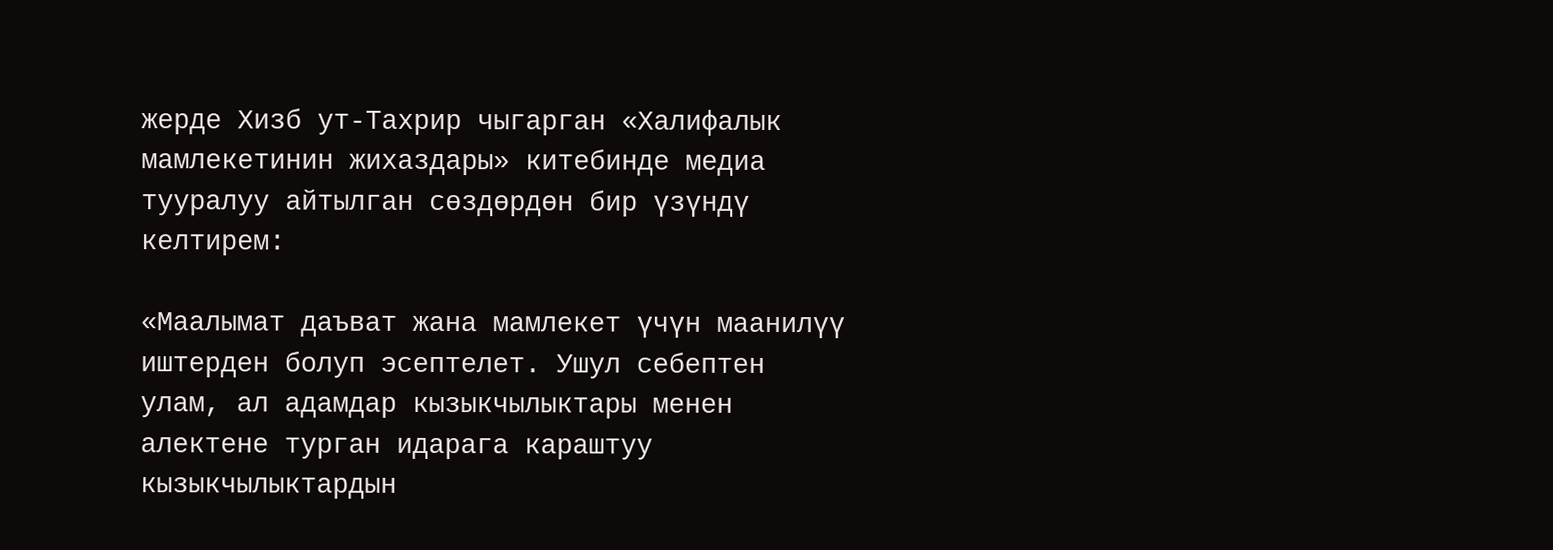жерде Хизб ут-Тахрир чыгарган «Халифалык мамлекетинин жихаздары» китебинде медиа тууралуу айтылган сөздөрдөн бир үзүндү келтирем:

«Маалымат даъват жана мамлекет үчүн маанилүү иштерден болуп эсептелет. Ушул себептен улам, ал адамдар кызыкчылыктары менен алектене турган идарага караштуу кызыкчылыктардын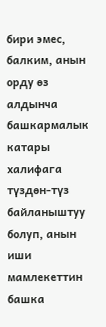бири эмес, балким, анын орду өз алдынча башкармалык катары халифага түздөн-түз байланыштуу болуп, анын иши мамлекеттин башка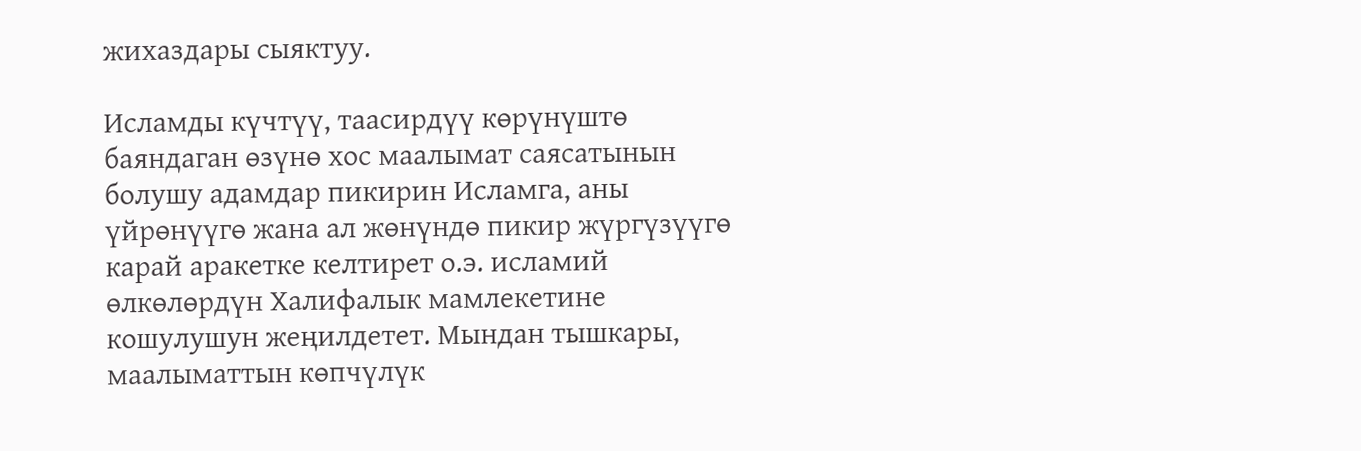жихаздары сыяктуу.

Исламды күчтүү, таасирдүү көрүнүштө баяндаган өзүнө хос маалымат саясатынын болушу адамдар пикирин Исламга, аны үйрөнүүгө жана ал жөнүндө пикир жүргүзүүгө карай аракетке келтирет о.э. исламий өлкөлөрдүн Халифалык мамлекетине кошулушун жеңилдетет. Мындан тышкары, маалыматтын көпчүлүк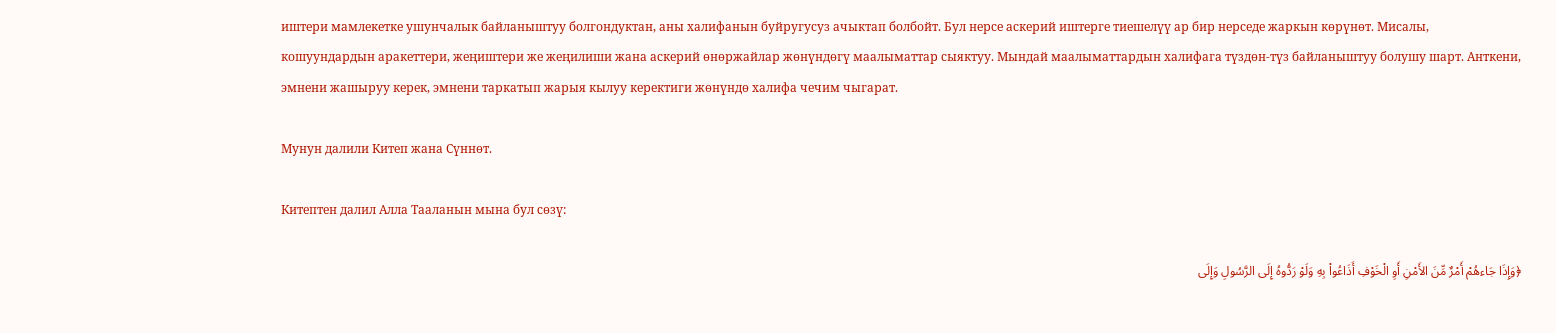иштери мамлекетке ушунчалык байланыштуу болгондуктан, аны халифанын буйругусуз ачыктап болбойт. Бул нерсе аскерий иштерге тиешелүү ар бир нерседе жаркын көрүнөт. Мисалы, кошуундардын аракеттери, жеңиштери же жеңилиши жана аскерий өнөржайлар жөнүндөгү маалыматтар сыяктуу. Мындай маалыматтардын халифага түздөн-түз байланыштуу болушу шарт. Анткени, эмнени жашыруу керек, эмнени таркатып жарыя кылуу керектиги жөнүндө халифа чечим чыгарат.

Мунун далили Китеп жана Сүннөт.

Китептен далил Алла Тааланын мына бул сөзү:

﴿وَإِذَا جَاءهُمْ أَمْرٌ مِّنَ الأَمْنِ أَوِ الْخَوْفِ أَذَاعُواْ بِهِ وَلَوْ رَدُّوهُ إِلَى الرَّسُولِ وَإِلَى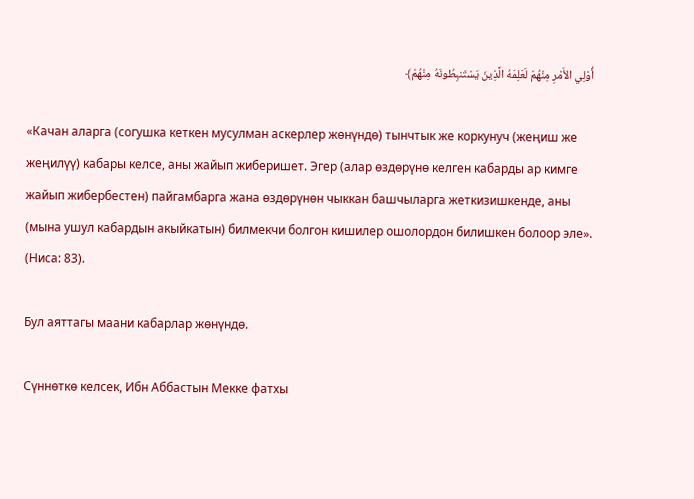أُوْلِي الأَمْرِ مِنْهُمْ لَعَلِمَهُ الَّذِينَ يَسْتَنبِطُونَهُ مِنْهُمْ﴾

«Качан аларга (согушка кеткен мусулман аскерлер жөнүндө) тынчтык же коркунуч (жеңиш же жеңилүү) кабары келсе, аны жайып жиберишет. Эгер (алар өздөрүнө келген кабарды ар кимге жайып жибербестен) пайгамбарга жана өздөрүнөн чыккан башчыларга жеткизишкенде, аны (мына ушул кабардын акыйкатын) билмекчи болгон кишилер ошолордон билишкен болоор эле». (Ниса: 83).

Бул аяттагы маани кабарлар жөнүндө.

Сүннөткө келсек, Ибн Аббастын Мекке фатхы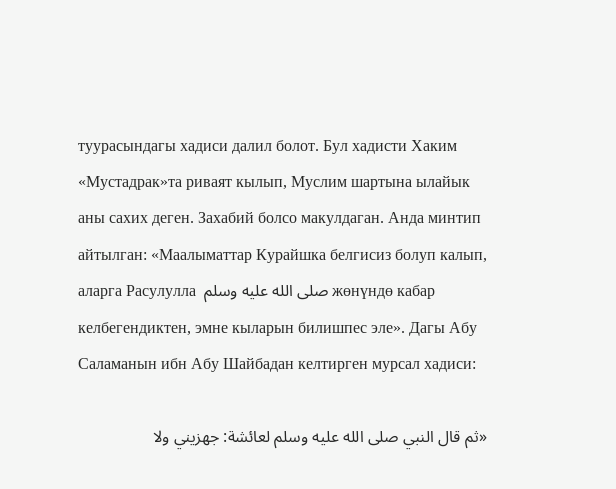туурасындагы хадиси далил болот. Бул хадисти Хаким «Мустадрак»та риваят кылып, Муслим шартына ылайык аны сахих деген. Захабий болсо макулдаган. Анда минтип айтылган: «Маалыматтар Курайшка белгисиз болуп калып, аларга Расулулла  صلى الله عليه وسلم жөнүндө кабар келбегендиктен, эмне кыларын билишпес эле». Дагы Абу Саламанын ибн Абу Шайбадан келтирген мурсал хадиси:

«ثم قال النبي صلى الله عليه وسلم لعائشة: جهزيني ولا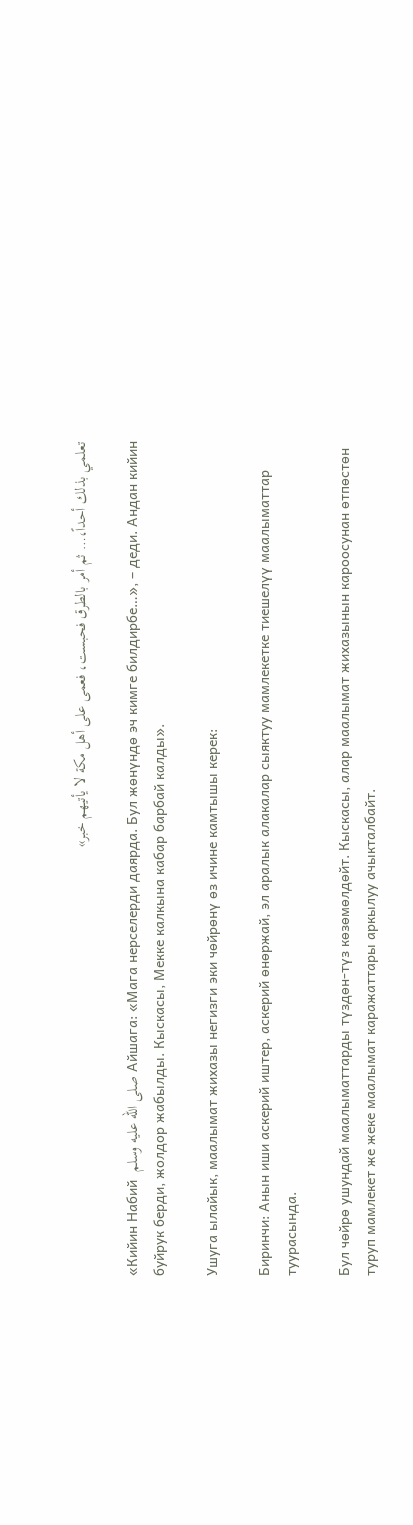تعلمي بذلك أحداً،… ثم أمر بالطرق فحبست، فعمى على أهل مكة لا يأتيهم خبر»

«Кийин Набий  صلى الله عليه وسلم Айшага: «Мага нерселерди даярда. Бул жөнүндө эч кимге билдирбе…», – деди. Андан кийин буйрук берди, жолдор жабылды. Кыскасы, Мекке калкына кабар барбай калды».

Ушуга ылайык, маалымат жихазы негизги эки чөйрөнү өз ичине камтышы керек:

Биринчи: Анын иши аскерий иштер, аскерий өнөржай, эл аралык алакалар сыяктуу мамлекетке тиешелүү маалыматтар туурасында.

Бул чөйрө ушундай маалыматтарды түздөн-түз көзөмөлдөйт. Кыскасы, алар маалымат жихазынын кароосунан өтпөстөн туруп мамлекет же жеке маалымат каражаттары аркылуу ачыкталбайт.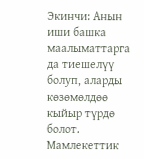Экинчи: Анын иши башка маалыматтарга да тиешелүү болуп, аларды көзөмөлдөө кыйыр түрдө болот. Мамлекеттик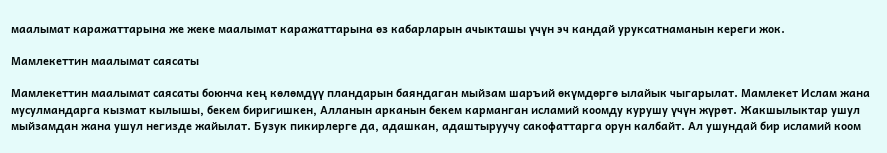маалымат каражаттарына же жеке маалымат каражаттарына өз кабарларын ачыкташы үчүн эч кандай уруксатнаманын кереги жок.

Мамлекеттин маалымат саясаты

Мамлекеттин маалымат саясаты боюнча кең көлөмдүү пландарын баяндаган мыйзам шаръий өкүмдөргө ылайык чыгарылат. Мамлекет Ислам жана мусулмандарга кызмат кылышы, бекем биригишкен, Алланын арканын бекем карманган исламий коомду курушу үчүн жүрөт. Жакшылыктар ушул мыйзамдан жана ушул негизде жайылат. Бузук пикирлерге да, адашкан, адаштыруучу сакофаттарга орун калбайт. Ал ушундай бир исламий коом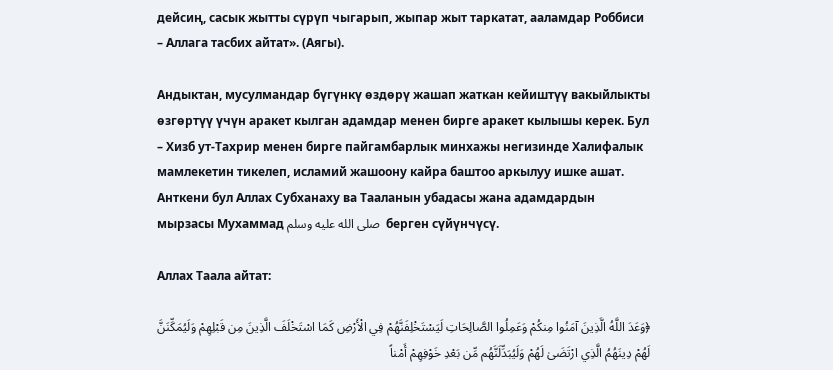дейсиң, сасык жытты сүрүп чыгарып, жыпар жыт таркатат, ааламдар Роббиси – Аллага тасбих айтат». (Аягы).

Андыктан, мусулмандар бүгүнкү өздөрү жашап жаткан кейиштүү вакыйлыкты өзгөртүү үчүн аракет кылган адамдар менен бирге аракет кылышы керек. Бул – Хизб ут-Тахрир менен бирге пайгамбарлык минхажы негизинде Халифалык мамлекетин тикелеп, исламий жашоону кайра баштоо аркылуу ишке ашат. Анткени бул Аллах Субханаху ва Тааланын убадасы жана адамдардын мырзасы Мухаммад صلى الله عليه وسلم  берген сүйүнчүсү.

Аллах Таала айтат:

﴿وَعَدَ اللَّهُ الَّذِينَ آمَنُوا مِنكُمْ وَعَمِلُوا الصَّالِحَاتِ لَيَسْتَخْلِفَنَّهُمْ فِي الْأَرْضِ كَمَا اسْتَخْلَفَ الَّذِينَ مِن قَبْلِهِمْ وَلَيُمَكِّنَنَّ لَهُمْ دِينَهُمُ الَّذِي ارْتَضَىٰ لَهُمْ وَلَيُبَدِّلَنَّهُم مِّن بَعْدِ خَوْفِهِمْ أَمْناً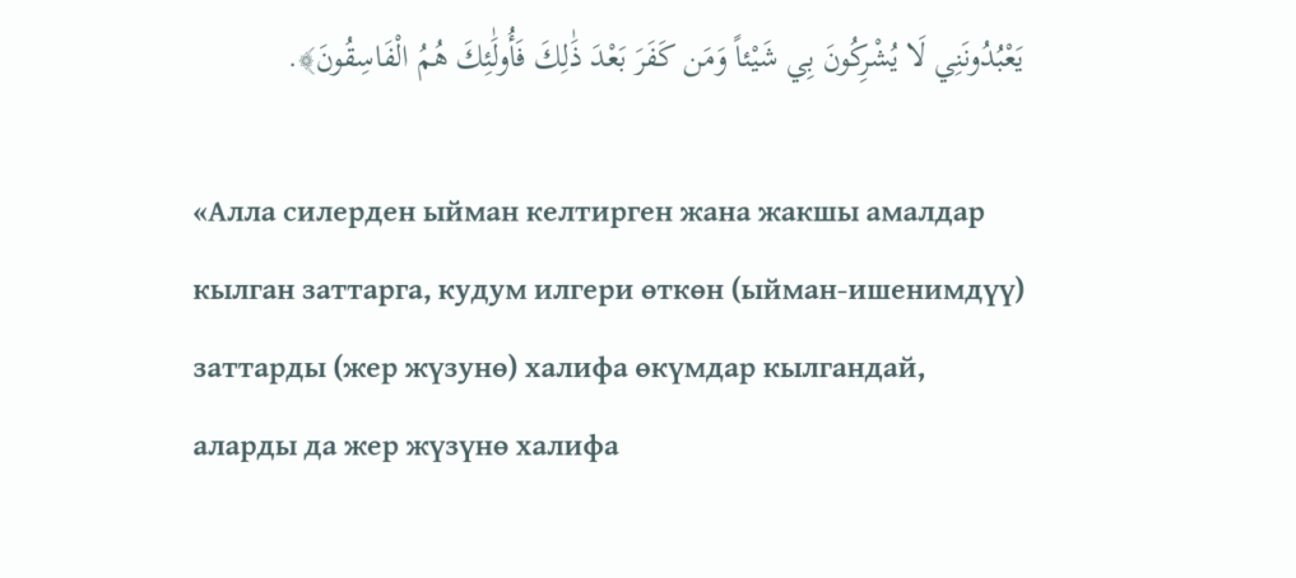يَعْبُدُونَنِي لَا يُشْرِكُونَ بِي شَيْئاً وَمَن كَفَرَ بَعْدَ ذَٰلِكَ فَأُولَٰئِكَ هُمُ الْفَاسِقُونَ﴾.

«Алла силерден ыйман келтирген жана жакшы амалдар кылган заттарга, кудум илгери өткөн (ыйман-ишенимдүү) заттарды (жер жүзунө) халифа өкүмдар кылгандай, аларды да жер жүзүнө халифа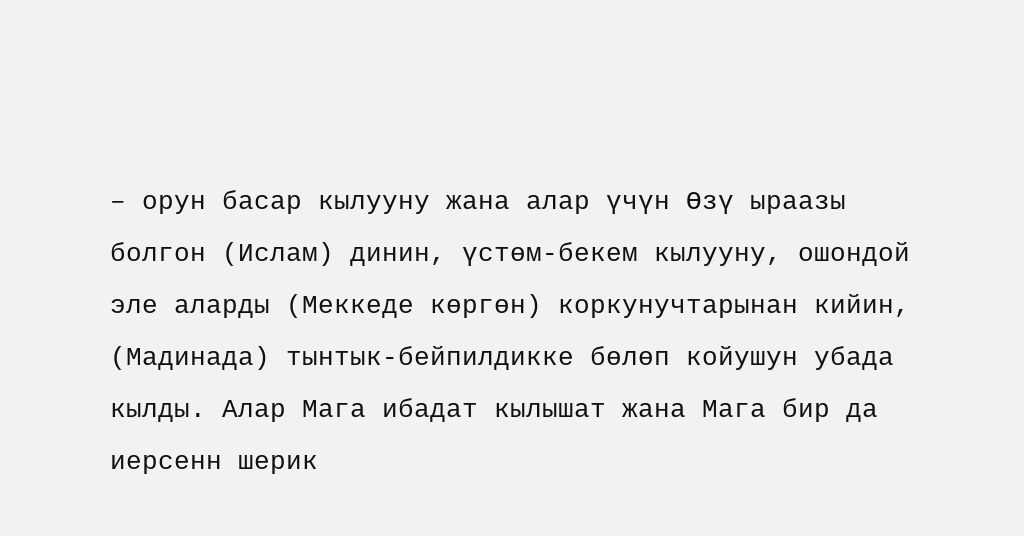– орун басар кылууну жана алар үчүн Өзү ыраазы болгон (Ислам) динин, үстөм-бекем кылууну, ошондой эле аларды (Меккеде көргөн) коркунучтарынан кийин, (Мадинада) тынтык-бейпилдикке бөлөп койушун убада кылды. Алар Мага ибадат кылышат жана Мага бир да иерсенн шерик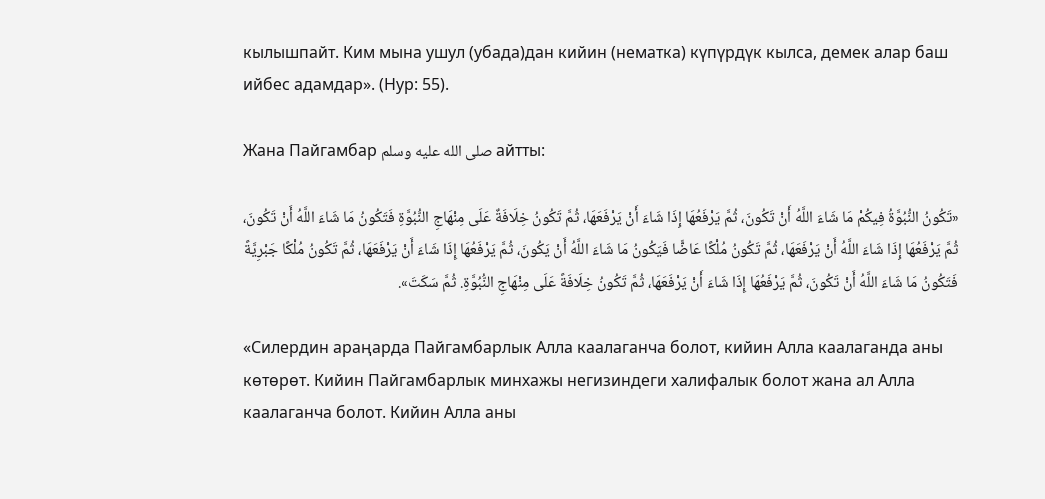кылышпайт. Ким мына ушул (убада)дан кийин (нематка) күпүрдүк кылса, демек алар баш ийбес адамдар». (Нур: 55).

Жана Пайгамбар صلى الله عليه وسلم айтты:

«تَكُونُ النُّبُوَّةُ فِيكُمْ مَا شَاءَ اللَّهُ أَنْ تَكُونَ، ثُمَّ يَرْفَعُهَا إِذَا شَاءَ أَنْ يَرْفَعَهَا، ثُمَّ تَكُونُ خِلَافَةٌ عَلَى مِنْهَاجِ النُّبُوَّةِ فَتَكُونُ مَا شَاءَ اللَّهُ أَنْ تَكُونَ، ثُمَّ يَرْفَعُهَا إِذَا شَاءَ اللَّهُ أَنْ يَرْفَعَهَا، ثُمَّ تَكُونُ مُلْكًا عَاضًّا فَيَكُونُ مَا شَاءَ اللَّهُ أَنْ يَكُونَ، ثُمَّ يَرْفَعُهَا إِذَا شَاءَ أَنْ يَرْفَعَهَا، ثُمَّ تَكُونُ مُلْكًا جَبْرِيَّةً فَتَكُونُ مَا شَاءَ اللَّهُ أَنْ تَكُونَ، ثُمَّ يَرْفَعُهَا إِذَا شَاءَ أَنْ يَرْفَعَهَا، ثُمَّ تَكُونُ خِلَافَةً عَلَى مِنْهَاجِ النُّبُوَّةِ. ثُمَّ سَكَتَ».

«Силердин араңарда Пайгамбарлык Алла каалаганча болот, кийин Алла каалаганда аны көтөрөт. Кийин Пайгамбарлык минхажы негизиндеги халифалык болот жана ал Алла каалаганча болот. Кийин Алла аны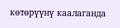көтөрүүнү каалаганда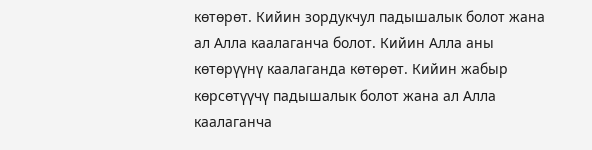көтөрөт. Кийин зордукчул падышалык болот жана ал Алла каалаганча болот. Кийин Алла аны көтөрүүнү каалаганда көтөрөт. Кийин жабыр көрсөтүүчү падышалык болот жана ал Алла каалаганча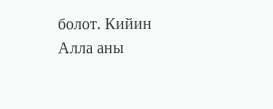болот. Кийин Алла аны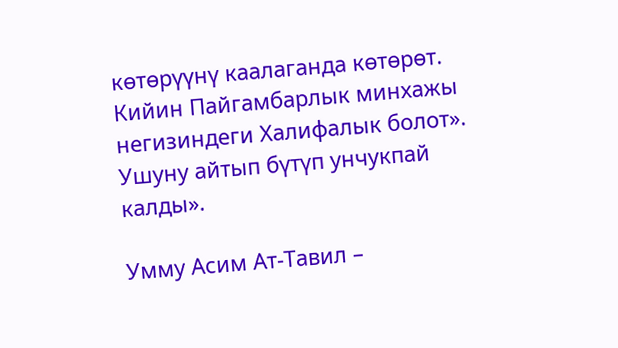көтөрүүнү каалаганда көтөрөт. Кийин Пайгамбарлык минхажы негизиндеги Халифалык болот». Ушуну айтып бүтүп унчукпай калды».

Умму Асим Ат-Тавил –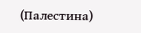(Палестина)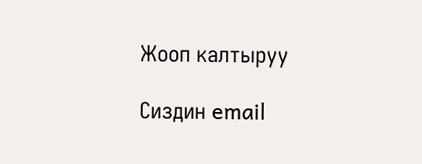Жооп калтыруу

Сиздин email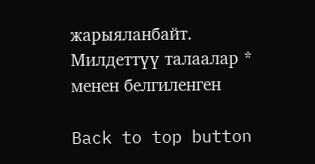жарыяланбайт. Милдеттүү талаалар * менен белгиленген

Back to top button